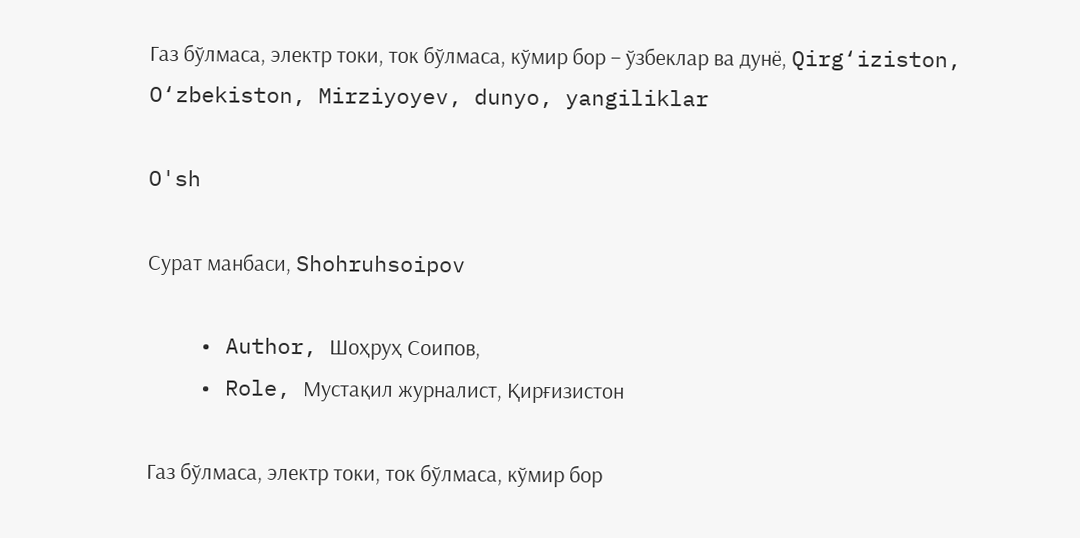Газ бўлмаса, электр токи, ток бўлмаса, кўмир бор – ўзбеклар ва дунё, Qirg‘iziston, O‘zbekiston, Mirziyoyev, dunyo, yangiliklar

O'sh

Сурат манбаси, Shohruhsoipov

    • Author, Шоҳруҳ Соипов,
    • Role, Мустақил журналист, Қирғизистон

Газ бўлмаса, электр токи, ток бўлмаса, кўмир бор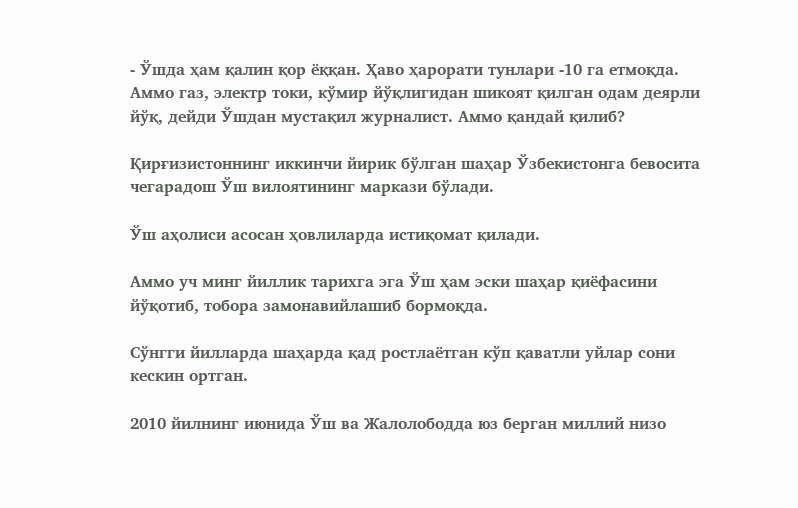- Ўшда ҳам қалин қор ёққан. Ҳаво ҳарорати тунлари -10 га етмоқда. Аммо газ, электр токи, кўмир йўқлигидан шикоят қилган одам деярли йўқ, дейди Ўшдан мустақил журналист. Аммо қандай қилиб?

Қирғизистоннинг иккинчи йирик бўлган шаҳар Ўзбекистонга бевосита чегарадош Ўш вилоятининг маркази бўлади.

Ўш аҳолиси асосан ҳовлиларда истиқомат қилади.

Аммо уч минг йиллик тарихга эга Ўш ҳам эски шаҳар қиёфасини йўқотиб, тобора замонавийлашиб бормоқда.

Сўнгги йилларда шаҳарда қад ростлаётган кўп қаватли уйлар сони кескин ортган.

2010 йилнинг июнида Ўш ва Жалолободда юз берган миллий низо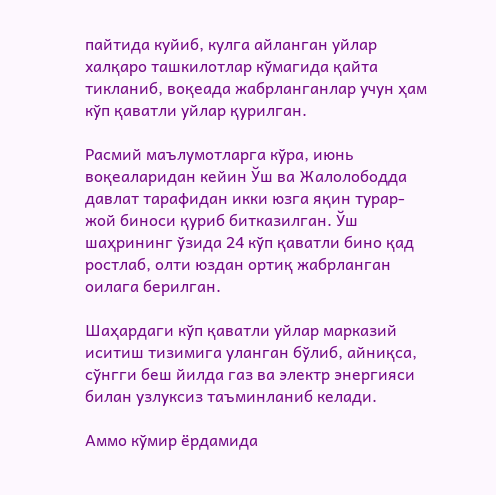пайтида куйиб, кулга айланган уйлар халқаро ташкилотлар кўмагида қайта тикланиб, воқеада жабрланганлар учун ҳам кўп қаватли уйлар қурилган.

Расмий маълумотларга кўра, июнь воқеаларидан кейин Ўш ва Жалолободда давлат тарафидан икки юзга яқин турар-жой биноси қуриб битказилган. Ўш шаҳрининг ўзида 24 кўп қаватли бино қад ростлаб, олти юздан ортиқ жабрланган оилага берилган.

Шаҳардаги кўп қаватли уйлар марказий иситиш тизимига уланган бўлиб, айниқса, сўнгги беш йилда газ ва электр энергияси билан узлуксиз таъминланиб келади.

Аммо кўмир ёрдамида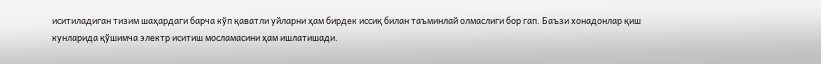иситиладиган тизим шаҳардаги барча кўп қаватли уйларни ҳам бирдек иссиқ билан таъминлай олмаслиги бор гап. Баъзи хонадонлар қиш кунларида қўшимча электр иситиш мосламасини ҳам ишлатишади.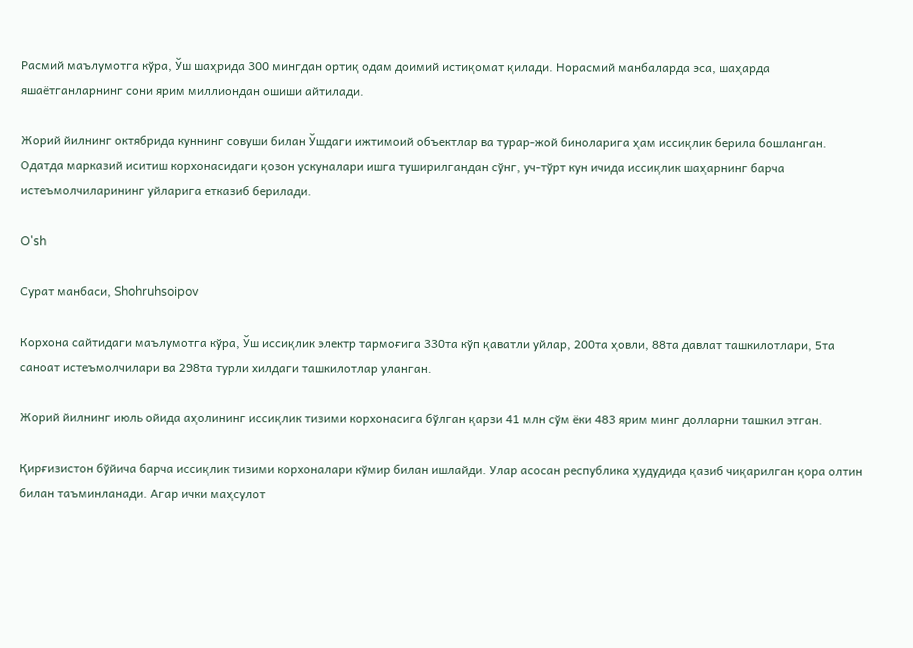Расмий маълумотга кўра, Ўш шаҳрида 300 мингдан ортиқ одам доимий истиқомат қилади. Норасмий манбаларда эса, шаҳарда яшаётганларнинг сони ярим миллиондан ошиши айтилади.

Жорий йилнинг октябрида куннинг совуши билан Ўшдаги ижтимоий объектлар ва турар-жой биноларига ҳам иссиқлик берила бошланган. Одатда марказий иситиш корхонасидаги қозон ускуналари ишга туширилгандан сўнг, уч-тўрт кун ичида иссиқлик шаҳарнинг барча истеъмолчиларининг уйларига етказиб берилади.

O'sh

Сурат манбаси, Shohruhsoipov

Корхона сайтидаги маълумотга кўра, Ўш иссиқлик электр тармоғига 330та кўп қаватли уйлар, 200та ҳовли, 88та давлат ташкилотлари, 5та саноат истеъмолчилари ва 298та турли хилдаги ташкилотлар уланган.

Жорий йилнинг июль ойида аҳолининг иссиқлик тизими корхонасига бўлган қарзи 41 млн сўм ёки 483 ярим минг долларни ташкил этган.

Қирғизистон бўйича барча иссиқлик тизими корхоналари кўмир билан ишлайди. Улар асосан республика ҳудудида қазиб чиқарилган қора олтин билан таъминланади. Агар ички маҳсулот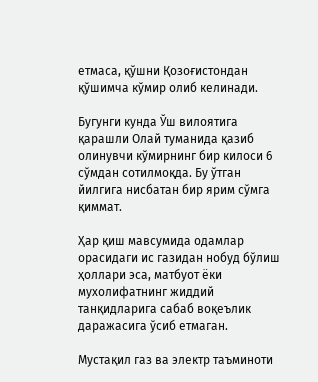етмаса, қўшни Қозоғистондан қўшимча кўмир олиб келинади.

Бугунги кунда Ўш вилоятига қарашли Олай туманида қазиб олинувчи кўмирнинг бир килоси 6 сўмдан сотилмоқда. Бу ўтган йилгига нисбатан бир ярим сўмга қиммат.

Ҳар қиш мавсумида одамлар орасидаги ис газидан нобуд бўлиш ҳоллари эса, матбуот ёки мухолифатнинг жиддий танқидларига сабаб воқеълик даражасига ўсиб етмаган.

Мустақил газ ва электр таъминоти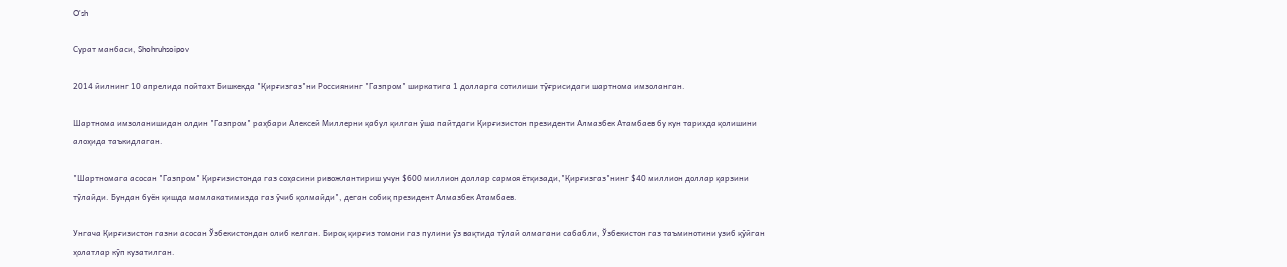O'sh

Сурат манбаси, Shohruhsoipov

2014 йилнинг 10 апрелида пойтахт Бишкекда "Қирғизгаз"ни Россиянинг "Газпром" ширкатига 1 долларга сотилиши тўғрисидаги шартнома имзоланган.

Шартнома имзоланишидан олдин "Газпром" раҳбари Алексей Миллерни қабул қилган ўша пайтдаги Қирғизистон президенти Алмазбек Атамбаев бу кун тарихда қолишини алоҳида таъкидлаган.

"Шартномага асосан "Газпром" Қирғизистонда газ соҳасини ривожлантириш учун $600 миллион доллар сармоя ётқизади,"Қирғизгаз"нинг $40 миллион доллар қарзини тўлайди. Бундан буён қишда мамлакатимизда газ ўчиб қолмайди", деган собиқ президент Алмазбек Атамбаев.

Унгача Қирғизистон газни асосан Ўзбекистондан олиб келган. Бироқ қирғиз томони газ пулини ўз вақтида тўлай олмагани сабабли, Ўзбекистон газ таъминотини узиб қўйган ҳолатлар кўп кузатилган.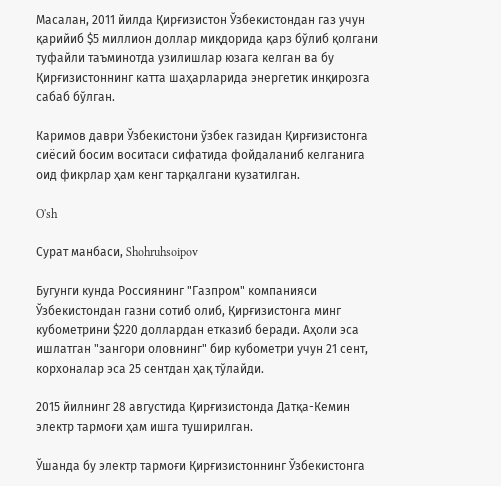Масалан, 2011 йилда Қирғизистон Ўзбекистондан газ учун қарийиб $5 миллион доллар миқдорида қарз бўлиб қолгани туфайли таъминотда узилишлар юзага келган ва бу Қирғизистоннинг катта шаҳарларида энергетик инқирозга сабаб бўлган.

Каримов даври Ўзбекистони ўзбек газидан Қирғизистонга сиёсий босим воситаси сифатида фойдаланиб келганига оид фикрлар ҳам кенг тарқалгани кузатилган.

O'sh

Сурат манбаси, Shohruhsoipov

Бугунги кунда Россиянинг "Газпром" компанияси Ўзбекистондан газни сотиб олиб, Қирғизистонга минг кубометрини $220 доллардан етказиб беради. Аҳоли эса ишлатган "зангори оловнинг" бир кубометри учун 21 сент, корхоналар эса 25 сентдан ҳақ тўлайди.

2015 йилнинг 28 августида Қирғизистонда Датқа-Кемин электр тармоғи ҳам ишга туширилган.

Ўшанда бу электр тармоғи Қирғизистоннинг Ўзбекистонга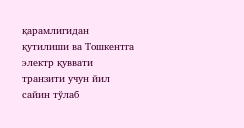қарамлигидан қутилиши ва Тошкентга электр қуввати транзити учун йил сайин тўлаб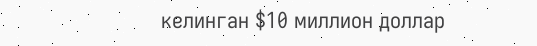келинган $10 миллион доллар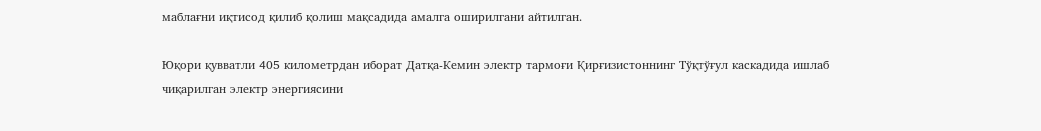маблағни иқтисод қилиб қолиш мақсадида амалга оширилгани айтилган.

Юқори қувватли 405 километрдан иборат Датқа-Кемин электр тармоғи Қирғизистоннинг Тўқтўғул каскадида ишлаб чиқарилган электр энергиясини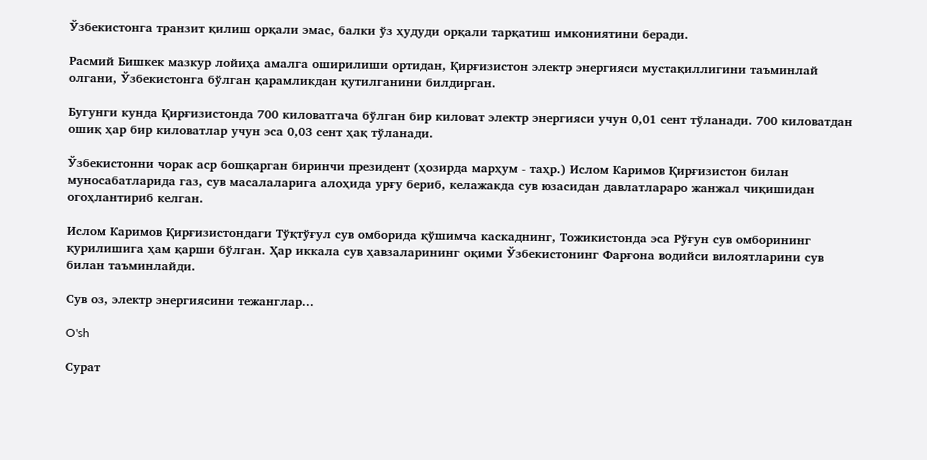Ўзбекистонга транзит қилиш орқали эмас, балки ўз ҳудуди орқали тарқатиш имкониятини беради.

Расмий Бишкек мазкур лойиҳа амалга оширилиши ортидан, Қирғизистон электр энергияси мустақиллигини таъминлай олгани, Ўзбекистонга бўлган қарамликдан қутилганини билдирган.

Бугунги кунда Қирғизистонда 700 киловатгача бўлган бир киловат электр энергияси учун 0,01 сент тўланади. 700 киловатдан ошиқ ҳар бир киловатлар учун эса 0,03 сент ҳақ тўланади.

Ўзбекистонни чорак аср бошқарган биринчи президент (ҳозирда марҳум - таҳр.) Ислом Каримов Қирғизистон билан муносабатларида газ, сув масалаларига алоҳида урғу бериб, келажакда сув юзасидан давлатлараро жанжал чиқишидан огоҳлантириб келган.

Ислом Каримов Қирғизистондаги Тўқтўғул сув омборида қўшимча каскаднинг, Тожикистонда эса Рўғун сув омборининг қурилишига ҳам қарши бўлган. Ҳар иккала сув ҳавзаларининг оқими Ўзбекистонинг Фарғона водийси вилоятларини сув билан таъминлайди.

Сув оз, электр энергиясини тежанглар...

O'sh

Сурат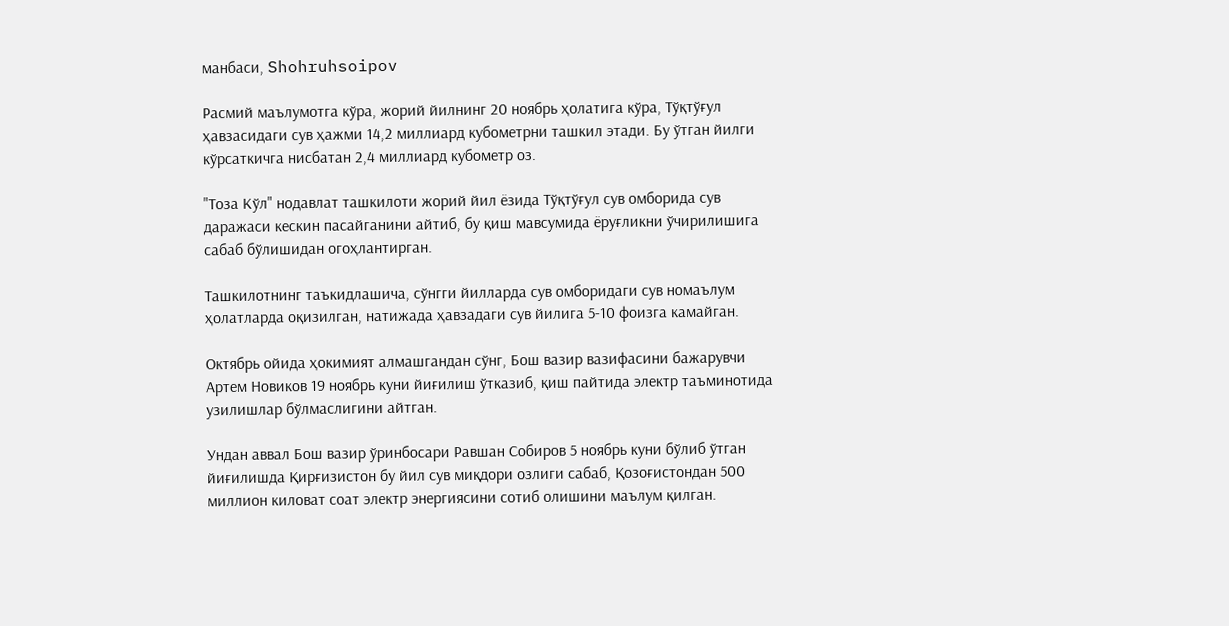манбаси, Shohruhsoipov

Расмий маълумотга кўра, жорий йилнинг 20 ноябрь ҳолатига кўра, Тўқтўғул ҳавзасидаги сув ҳажми 14,2 миллиард кубометрни ташкил этади. Бу ўтган йилги кўрсаткичга нисбатан 2,4 миллиард кубометр оз.

"Тоза Кўл" нодавлат ташкилоти жорий йил ёзида Тўқтўғул сув омборида сув даражаси кескин пасайганини айтиб, бу қиш мавсумида ёруғликни ўчирилишига сабаб бўлишидан огоҳлантирган.

Ташкилотнинг таъкидлашича, сўнгги йилларда сув омборидаги сув номаълум ҳолатларда оқизилган, натижада ҳавзадаги сув йилига 5-10 фоизга камайган.

Октябрь ойида ҳокимият алмашгандан сўнг, Бош вазир вазифасини бажарувчи Артем Новиков 19 ноябрь куни йиғилиш ўтказиб, қиш пайтида электр таъминотида узилишлар бўлмаслигини айтган.

Ундан аввал Бош вазир ўринбосари Равшан Собиров 5 ноябрь куни бўлиб ўтган йиғилишда Қирғизистон бу йил сув миқдори озлиги сабаб, Қозоғистондан 500 миллион киловат соат электр энергиясини сотиб олишини маълум қилган.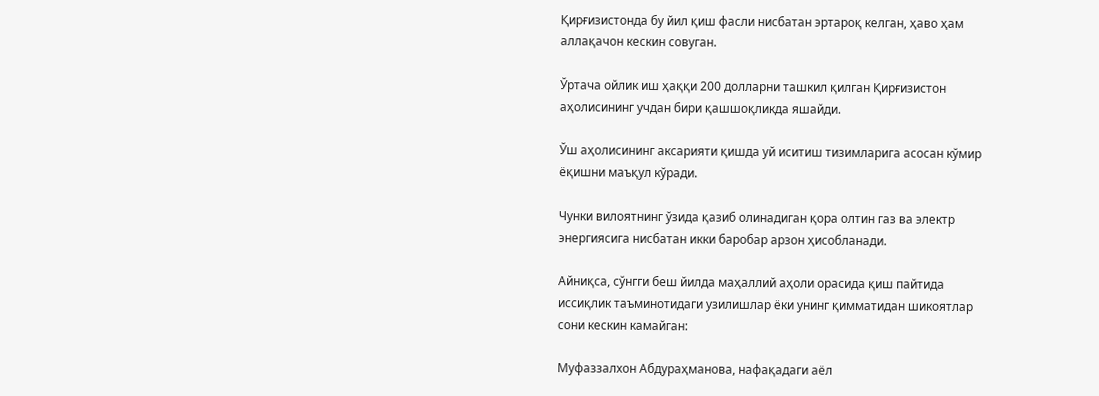Қирғизистонда бу йил қиш фасли нисбатан эртароқ келган, ҳаво ҳам аллақачон кескин совуган.

Ўртача ойлик иш ҳаққи 200 долларни ташкил қилган Қирғизистон аҳолисининг учдан бири қашшоқликда яшайди.

Ўш аҳолисининг аксарияти қишда уй иситиш тизимларига асосан кўмир ёқишни маъқул кўради.

Чунки вилоятнинг ўзида қазиб олинадиган қора олтин газ ва электр энергиясига нисбатан икки баробар арзон ҳисобланади.

Айниқса, сўнгги беш йилда маҳаллий аҳоли орасида қиш пайтида иссиқлик таъминотидаги узилишлар ёки унинг қимматидан шикоятлар сони кескин камайган:

Муфаззалхон Абдураҳманова, нафақадаги аёл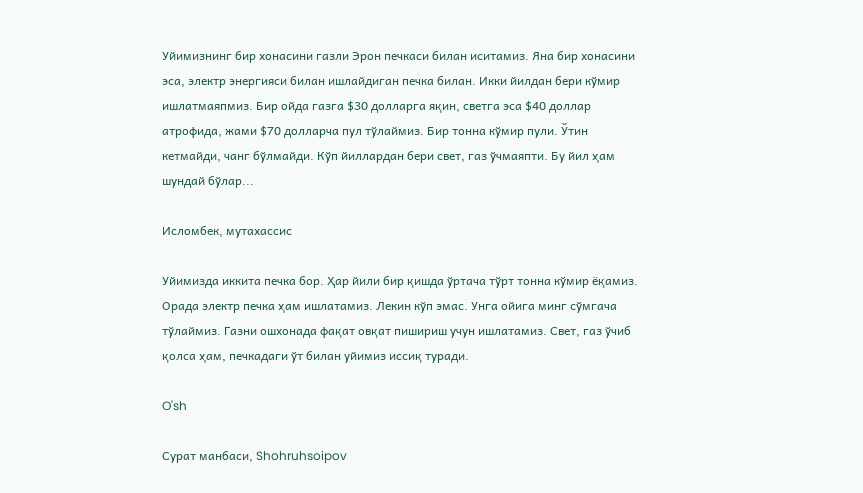Уйимизнинг бир хонасини газли Эрон печкаси билан иситамиз. Яна бир хонасини эса, электр энергияси билан ишлайдиган печка билан. Икки йилдан бери кўмир ишлатмаяпмиз. Бир ойда газга $30 долларга яқин, светга эса $40 доллар атрофида, жами $70 долларча пул тўлаймиз. Бир тонна кўмир пули. Ўтин кетмайди, чанг бўлмайди. Кўп йиллардан бери свет, газ ўчмаяпти. Бу йил ҳам шундай бўлар...

Исломбек, мутахассис

Уйимизда иккита печка бор. Ҳар йили бир қишда ўртача тўрт тонна кўмир ёқамиз. Орада электр печка ҳам ишлатамиз. Лекин кўп эмас. Унга ойига минг сўмгача тўлаймиз. Газни ошхонада фақат овқат пишириш учун ишлатамиз. Свет, газ ўчиб қолса ҳам, печкадаги ўт билан уйимиз иссиқ туради.

O'sh

Сурат манбаси, Shohruhsoipov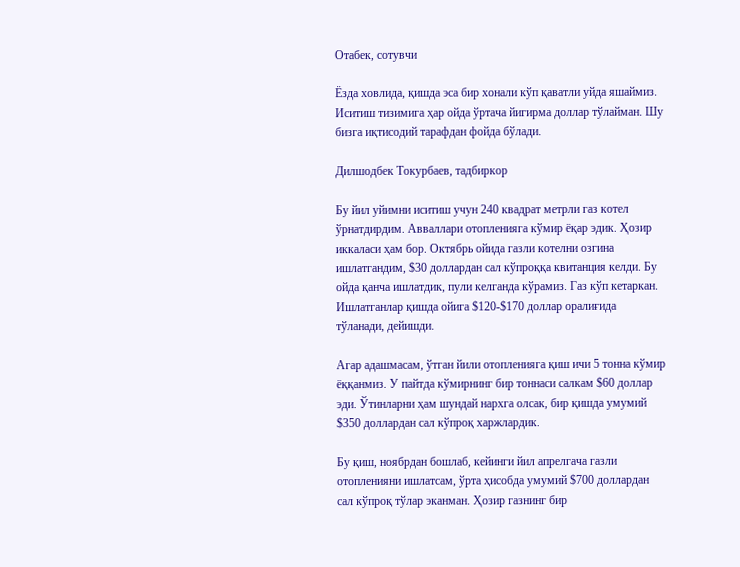Отабек, сотувчи

Ёзда ховлида, қишда эса бир хонали кўп қаватли уйда яшаймиз. Иситиш тизимига ҳар ойда ўртача йигирма доллар тўлайман. Шу бизга иқтисодий тарафдан фойда бўлади.

Дилшодбек Токурбаев, тадбиркор

Бу йил уйимни иситиш учун 240 квадрат метрли газ котел ўрнатдирдим. Авваллари отопленияга кўмир ёқар эдик. Ҳозир иккаласи ҳам бор. Октябрь ойида газли котелни озгина ишлатгандим, $30 доллардан сал кўпроққа квитанция келди. Бу ойда қанча ишлатдик, пули келганда кўрамиз. Газ кўп кетаркан. Ишлатганлар қишда ойига $120-$170 доллар оралиғида тўланади, дейишди.

Агар адашмасам, ўтган йили отопленияга қиш ичи 5 тонна кўмир ёққанмиз. У пайтда кўмирнинг бир тоннаси салкам $60 доллар эди. Ўтинларни ҳам шундай нархга олсак, бир қишда умумий $350 доллардан сал кўпроқ харжлардик.

Бу қиш, ноябрдан бошлаб, кейинги йил апрелгача газли отопленияни ишлатсам, ўрта ҳисобда умумий $700 доллардан сал кўпроқ тўлар эканман. Ҳозир газнинг бир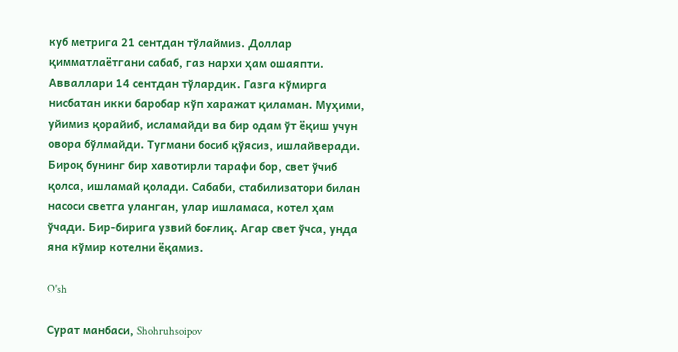куб метрига 21 сентдан тўлаймиз. Доллар қимматлаётгани сабаб, газ нархи ҳам ошаяпти. Авваллари 14 сентдан тўлардик. Газга кўмирга нисбатан икки баробар кўп харажат қиламан. Муҳими, уйимиз қорайиб, исламайди ва бир одам ўт ёқиш учун овора бўлмайди. Тугмани босиб қўясиз, ишлайверади. Бироқ бунинг бир хавотирли тарафи бор, свет ўчиб қолса, ишламай қолади. Сабаби, стабилизатори билан насоси светга уланган, улар ишламаса, котел ҳам ўчади. Бир-бирига узвий боғлиқ. Агар свет ўчса, унда яна кўмир котелни ёқамиз.

O'sh

Сурат манбаси, Shohruhsoipov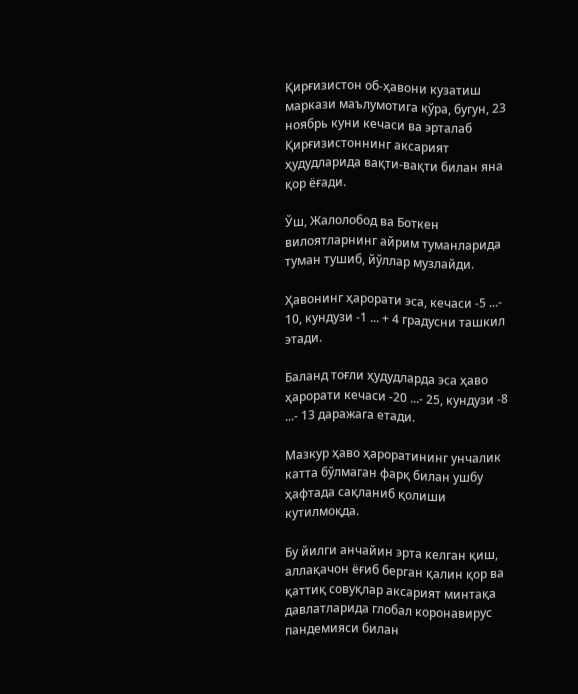Қирғизистон об-ҳавони кузатиш маркази маълумотига кўра, бугун, 23 ноябрь куни кечаси ва эрталаб Қирғизистоннинг аксарият ҳудудларида вақти-вақти билан яна қор ёғади.

Ўш, Жалолобод ва Боткен вилоятларнинг айрим туманларида туман тушиб, йўллар музлайди.

Ҳавонинг ҳарорати эса, кечаси -5 ...- 10, кундузи -1 ... + 4 градусни ташкил этади.

Баланд тоғли ҳудудларда эса ҳаво ҳарорати кечаси -20 ...- 25, кундузи -8 ...- 13 даражага етади.

Мазкур ҳаво ҳароратининг унчалик катта бўлмаган фарқ билан ушбу ҳафтада сақланиб қолиши кутилмоқда.

Бу йилги анчайин эрта келган қиш, аллақачон ёғиб берган қалин қор ва қаттиқ совуқлар аксарият минтақа давлатларида глобал коронавирус пандемияси билан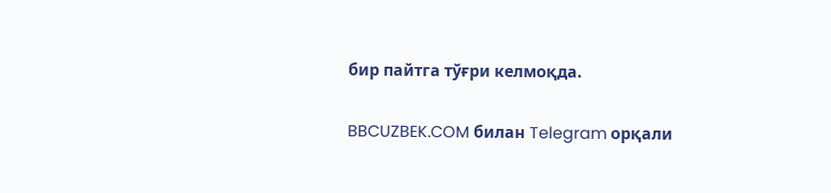бир пайтга тўғри келмоқда.

BBCUZBEK.COM билан Telegram орқали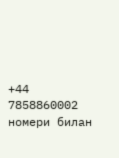+44 7858860002 номери билан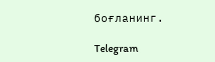боғланинг.

Telegram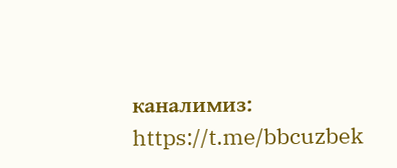каналимиз: https://t.me/bbcuzbek